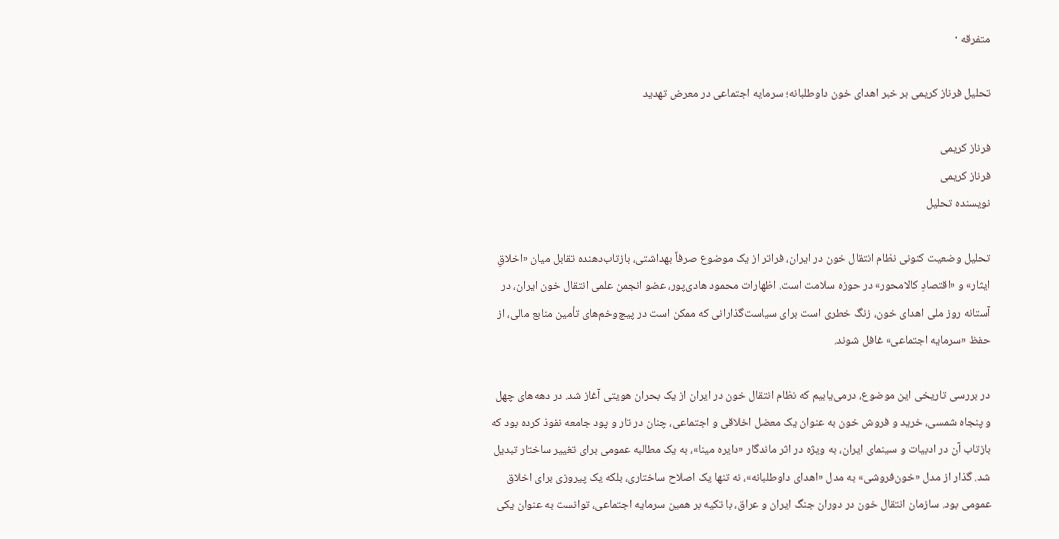متفرقه ·

تحلیل فرناز کریمی بر خبر اهدای خون داوطلبانه؛ سرمایه اجتماعی در معرض تهدید

فرناز کریمی
فرناز کریمی
نویسنده تحلیل

تحلیل وضعیت کنونی نظام انتقال خون در ایران، فراتر از یک موضوع صرفاً بهداشتی، بازتاب‌دهنده تقابل میان «اخلاقِ ایثار» و «اقتصادِ کالا‌محور» در حوزه سلامت است. اظهارات محمود هادی‌پور، عضو انجمن علمی انتقال خون ایران، در آستانه روز ملی اهدای خون، زنگ خطری است برای سیاست‌گذارانی که ممکن است در پیچ‌وخم‌های تأمین منابع مالی، از حفظ «سرمایه اجتماعی» غافل شوند.

در بررسی تاریخی این موضوع، درمی‌یابیم که نظام انتقال خون در ایران از یک بحران هویتی آغاز شد. در دهه‌های چهل و پنجاه شمسی، خرید و فروش خون به عنوان یک معضل اخلاقی و اجتماعی، چنان در تار و پود جامعه نفوذ کرده بود که بازتاب آن در ادبیات و سینمای ایران، به ویژه در اثر ماندگار «دایره مینا»، به یک مطالبه عمومی برای تغییر ساختار تبدیل شد. گذار از مدل «خون‌فروشی» به مدل «اهدای داوطلبانه»، نه تنها یک اصلاح ساختاری، بلکه یک پیروزی برای اخلاق عمومی بود. سازمان انتقال خون در دوران جنگ ایران و عراق، با تکیه بر همین سرمایه اجتماعی، توانست به عنوان یکی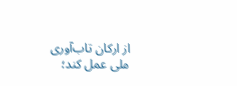از ارکان تاب‌آوری ملی عمل کند؛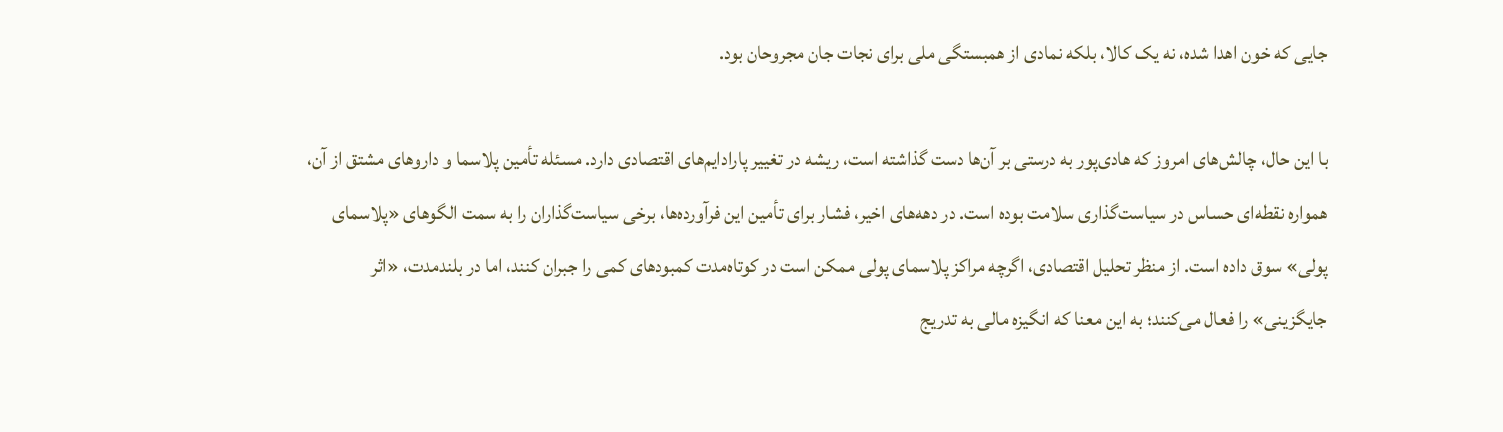جایی که خون اهدا شده، نه یک کالا، بلکه نمادی از همبستگی ملی برای نجات جان مجروحان بود.

با این حال، چالش‌های امروز که هادی‌پور به درستی بر آن‌ها دست گذاشته است، ریشه در تغییر پارادایم‌های اقتصادی دارد. مسئله تأمین پلاسما و داروهای مشتق از آن، همواره نقطه‌ای حساس در سیاست‌گذاری سلامت بوده است. در دهه‌های اخیر، فشار برای تأمین این فرآورده‌ها، برخی سیاست‌گذاران را به سمت الگوهای «پلاسمای پولی» سوق داده است. از منظر تحلیل اقتصادی، اگرچه مراکز پلاسمای پولی ممکن است در کوتاه‌مدت کمبودهای کمی را جبران کنند، اما در بلندمدت، «اثر جایگزینی» را فعال می‌کنند؛ به این معنا که انگیزه مالی به تدریج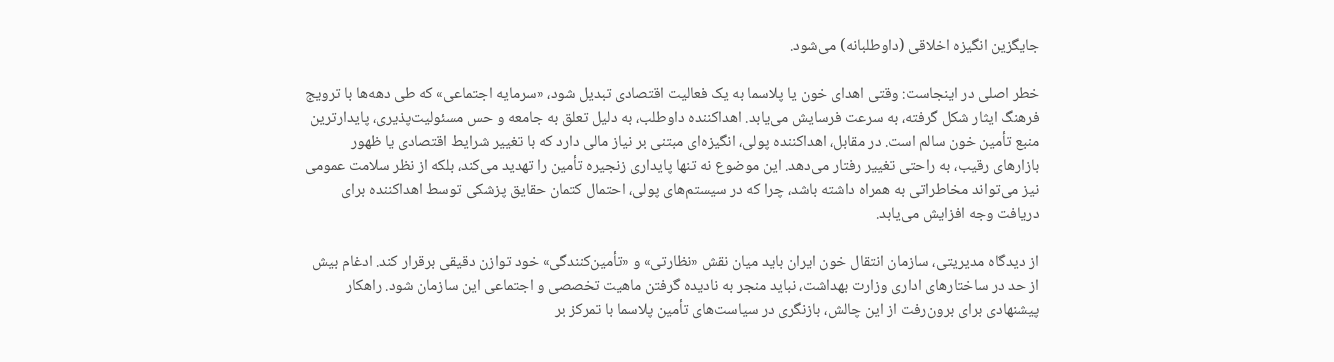جایگزین انگیزه اخلاقی (داوطلبانه) می‌شود.

خطر اصلی در اینجاست: وقتی اهدای خون یا پلاسما به یک فعالیت اقتصادی تبدیل شود، «سرمایه اجتماعی» که طی دهه‌ها با ترویج فرهنگ ایثار شکل گرفته، به سرعت فرسایش می‌یابد. اهداکننده داوطلب، به دلیل تعلق به جامعه و حس مسئولیت‌پذیری، پایدارترین منبع تأمین خون سالم است. در مقابل، اهداکننده پولی، انگیزه‌ای مبتنی بر نیاز مالی دارد که با تغییر شرایط اقتصادی یا ظهور بازارهای رقیب، به راحتی تغییر رفتار می‌دهد. این موضوع نه تنها پایداری زنجیره تأمین را تهدید می‌کند، بلکه از نظر سلامت عمومی نیز می‌تواند مخاطراتی به همراه داشته باشد، چرا که در سیستم‌های پولی، احتمال کتمان حقایق پزشکی توسط اهداکننده برای دریافت وجه افزایش می‌یابد.

از دیدگاه مدیریتی، سازمان انتقال خون ایران باید میان نقش «نظارتی» و «تأمین‌کنندگی» خود توازن دقیقی برقرار کند. ادغام بیش از حد در ساختارهای اداری وزارت بهداشت، نباید منجر به نادیده گرفتن ماهیت تخصصی و اجتماعی این سازمان شود. راهکار پیشنهادی برای برون‌رفت از این چالش، بازنگری در سیاست‌های تأمین پلاسما با تمرکز بر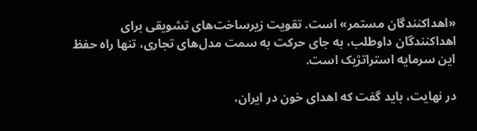«اهداکنندگان مستمر» است. تقویت زیرساخت‌های تشویقی برای اهداکنندگان داوطلب، به جای حرکت به سمت مدل‌های تجاری، تنها راه حفظ این سرمایه استراتژیک است.

در نهایت، باید گفت که اهدای خون در ایران،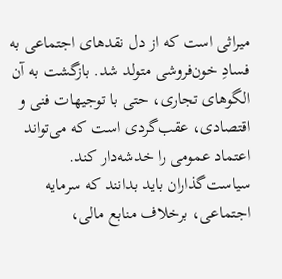میراثی است که از دل نقدهای اجتماعی به فسادِ خون‌فروشی متولد شد. بازگشت به آن الگوهای تجاری، حتی با توجیهات فنی و اقتصادی، عقب‌گردی است که می‌تواند اعتماد عمومی را خدشه‌دار کند. سیاست‌گذاران باید بدانند که سرمایه اجتماعی، برخلاف منابع مالی،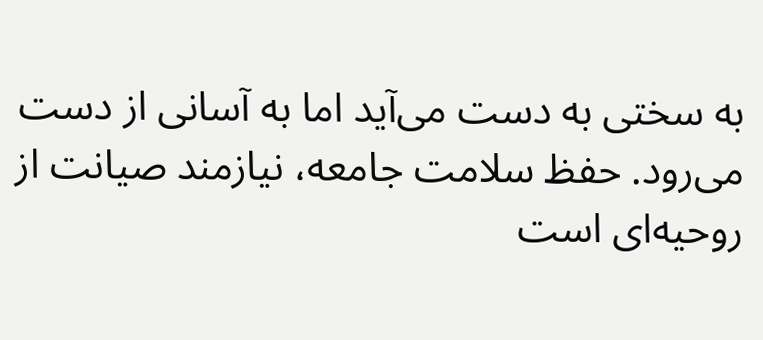به سختی به دست می‌آید اما به آسانی از دست می‌رود. حفظ سلامت جامعه، نیازمند صیانت از روحیه‌ای است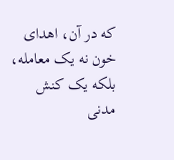که در آن، اهدای خون نه یک معامله، بلکه یک کنش مدنی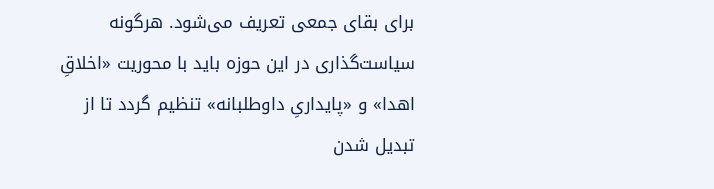برای بقای جمعی تعریف می‌شود. هرگونه سیاست‌گذاری در این حوزه باید با محوریت «اخلاقِ اهدا» و «پایداریِ داوطلبانه» تنظیم گردد تا از تبدیل شدن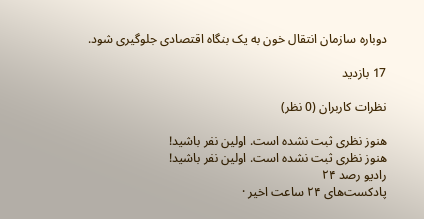دوباره سازمان انتقال خون به یک بنگاه اقتصادی جلوگیری شود.

17 بازدید

نظرات کاربران (0 نظر)

هنوز نظری ثبت نشده است. اولین نفر باشید!
هنوز نظری ثبت نشده است. اولین نفر باشید!
رادیو رصد ۲۴
پادکست‌های ۲۴ ساعت اخیر ·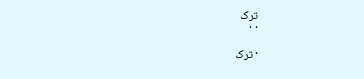ترک
· ·

· ترک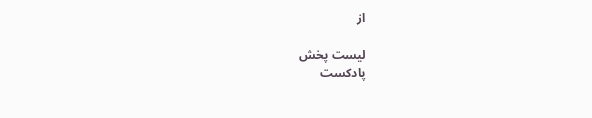از

لیست پخش
پادکست